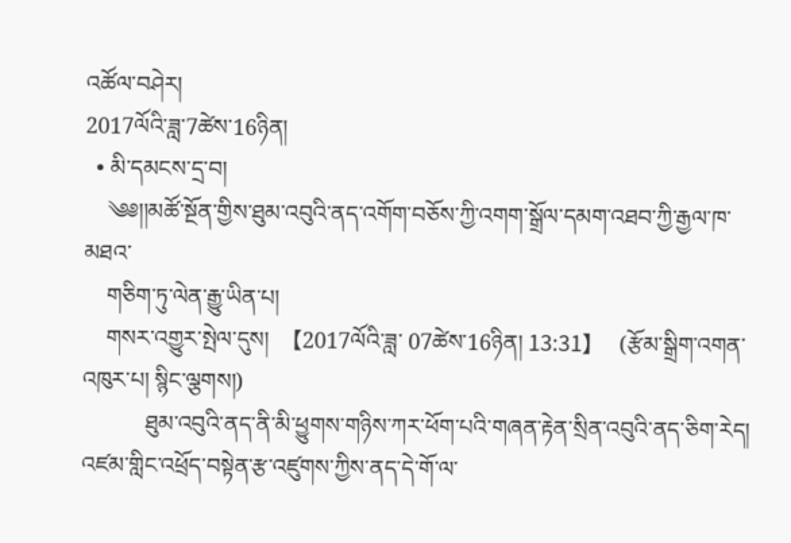འཚོལ་བཤེར།
2017ལོའི་ཟླ་7ཚེས་16ཉིན།
  • མི་དམངས་དྲ་བ།
    ༄༅།།མཚོ་སྔོན་གྱིས་ཐུམ་འབུའི་ནད་འགོག་བཅོས་ཀྱི་འགག་སྒྲོལ་དམག་འཐབ་ཀྱི་རྒྱལ་ཁ་མཐའ་
    གཅིག་ཏུ་ལེན་རྒྱུ་ཡིན་པ།
    གསར་འགྱུར་སྤེལ་དུས།  【2017ལོའི་ཟླ་ 07ཚེས་16ཉིན། 13:31】   (རྩོམ་སྒྲིག་འགན་འཁུར་པ། སྙིང་ལྕགས།)
           ཐུམ་འབུའི་ནད་ནི་མི་ཕྱུགས་གཉིས་ཀར་ཕོག་པའི་གཞན་རྟེན་སྲིན་འབུའི་ནད་ཅིག་རེད། འཛམ་གླིང་འཕྲོད་བསྟེན་རྩ་འཛུགས་ཀྱིས་ནད་དེ་གོ་ལ་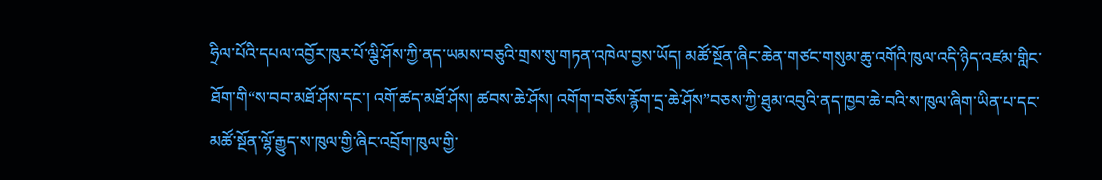ཧྲིལ་པོའི་དཔལ་འབྱོར་ཁུར་པོ་ལྕི་ཤོས་ཀྱི་ནད་ཡམས་བཅུའི་གྲས་སུ་གཏན་འཁེལ་བྱས་ཡོད། མཚོ་སྔོན་ཞིང་ཆེན་གཙང་གསུམ་ཆུ་འགོའི་ཁུལ་འདི་ཉིད་འཛམ་གླིང་ཐོག་གི“ས་བབ་མཐོ་ཤོས་དང་། འགོ་ཚད་མཐོ་ཤོས། ཚབས་ཆེ་ཤོས། འགོག་བཅོས་རྙོག་དྲ་ཆེ་ཤོས”བཅས་ཀྱི་ཐུམ་འབུའི་ནད་ཁྱབ་ཆེ་བའི་ས་ཁུལ་ཞིག་ཡིན་པ་དང་མཚོ་སྔོན་ལྷོ་རྒྱུད་ས་ཁུལ་གྱི་ཞིང་འབྲོག་ཁུལ་གྱི་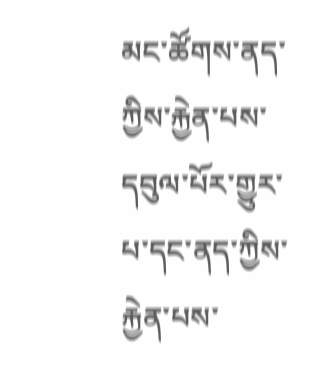མང་ཚོགས་ནད་ཀྱིས་རྐྱེན་པས་དབུལ་པོར་གྱུར་པ་དང་ནད་ཀྱིས་རྐྱེན་པས་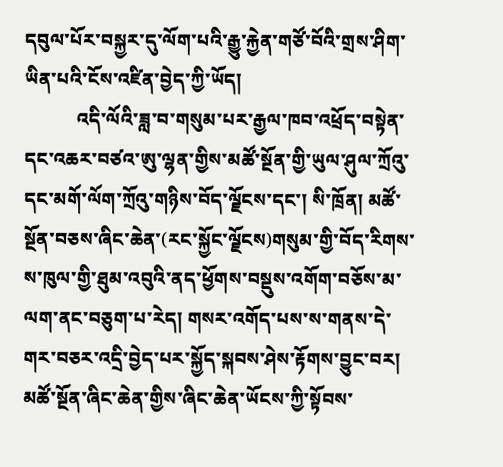དབུལ་པོར་བསྐྱར་དུ་ལོག་པའི་རྒྱུ་རྐྱེན་གཙོ་བོའི་གྲས་ཤིག་ཡིན་པའི་ངོས་འཛིན་བྱེད་ཀྱི་ཡོད།
           འདི་ལོའི་ཟླ་བ་གསུམ་པར་རྒྱལ་ཁབ་འཕྲོད་བསྟེན་དང་འཆར་བཙའ་ཨུ་ལྷན་གྱིས་མཚོ་སྔོན་གྱི་ཡུལ་ཤུལ་ཀྲོའུ་དང་མགོ་ལོག་ཀྲོའུ་གཉིས་བོད་ལྗོངས་དང་། སི་ཁྲོན། མཚོ་སྔོན་བཅས་ཞིང་ཆེན་(རང་སྐྱོང་ལྗོངས)གསུམ་གྱི་བོད་རིགས་ས་ཁུལ་གྱི་ཐུམ་འབུའི་ནད་ཕྱོགས་བསྡུས་འགོག་བཅོས་མ་ལག་ནང་བཅུག་པ་རེད། གསར་འགོད་པས་ས་གནས་དེ་གར་བཅར་འདྲི་བྱེད་པར་སྐྱོད་སྐབས་ཤེས་རྟོགས་བྱུང་བར། མཚོ་སྔོན་ཞིང་ཆེན་གྱིས་ཞིང་ཆེན་ཡོངས་ཀྱི་སྟོབས་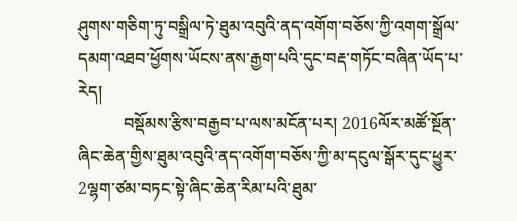ཤུགས་གཅིག་ཏུ་བསྒྲིལ་ཏེ་ཐུམ་འབུའི་ནད་འགོག་བཅོས་ཀྱི་འགག་སྒྲོལ་དམག་འཐབ་ཕྱོགས་ཡོངས་ནས་རྒྱག་པའི་དུང་བརྡ་གཏོང་བཞིན་ཡོད་པ་རེད།
           བསྡོམས་རྩིས་བརྒྱབ་པ་ལས་མངོན་པར། 2016ལོར་མཚོ་སྔོན་ཞིང་ཆེན་གྱིས་ཐུམ་འབུའི་ནད་འགོག་བཅོས་ཀྱི་མ་དངུལ་སྒོར་དུང་ཕྱུར་2ལྷག་ཙམ་བཏང་སྟེ་ཞིང་ཆེན་རིམ་པའི་ཐུམ་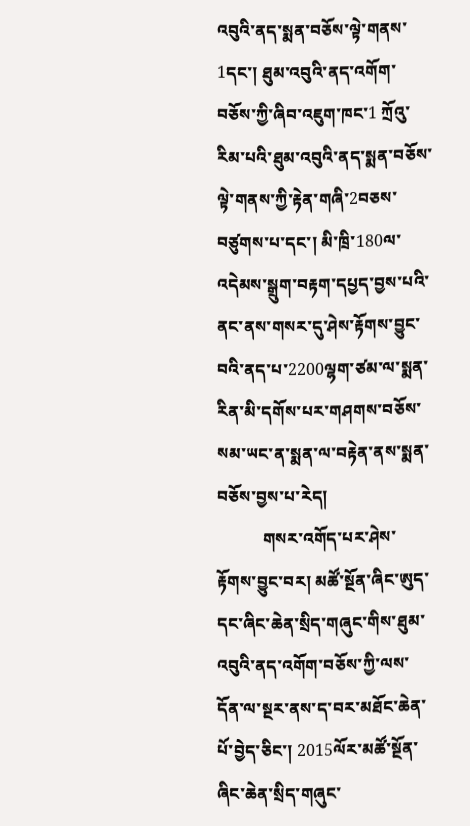འབུའི་ནད་སྨན་བཅོས་ལྟེ་གནས་1དང་། ཐུམ་འབུའི་ནད་འགོག་བཅོས་ཀྱི་ཞིབ་འཇུག་ཁང་1 ཀྲོའུ་རིམ་པའི་ཐུམ་འབུའི་ནད་སྨན་བཅོས་ལྟེ་གནས་ཀྱི་རྟེན་གཞི་2བཅས་བཙུགས་པ་དང་། མི་ཁྲི་180ལ་འདེམས་སྒྲུག་བརྟག་དཔྱད་བྱས་པའི་ནང་ནས་གསར་དུ་ཤེས་རྟོགས་བྱུང་བའི་ནད་པ་2200ལྷག་ཙམ་ལ་སྨན་རིན་མི་དགོས་པར་གཤགས་བཅོས་སམ་ཡང་ན་སྨན་ལ་བརྟེན་ནས་སྨན་བཅོས་བྱས་པ་རེད།
           གསར་འགོད་པར་ཤེས་རྟོགས་བྱུང་བར། མཚོ་སྔོན་ཞིང་ཨུད་དང་ཞིང་ཆེན་སྲིད་གཞུང་གིས་ཐུམ་འབུའི་ནད་འགོག་བཅོས་ཀྱི་ལས་དོན་ལ་སྔར་ནས་ད་བར་མཐོང་ཆེན་པོ་བྱེད་ཅིང་། 2015ལོར་མཚོ་སྔོན་ཞིང་ཆེན་སྲིད་གཞུང་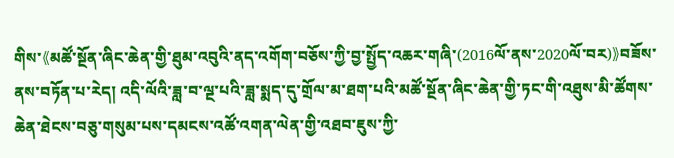གིས་《མཚོ་སྔོན་ཞིང་ཆེན་གྱི་ཐུམ་འབུའི་ནད་འགོག་བཅོས་ཀྱི་བྱ་སྤྱོད་འཆར་གཞི་(2016ལོ་ནས་2020ལོ་བར)》བཟོས་ནས་བཏོན་པ་རེད། འདི་ལོའི་ཟླ་བ་ལྔ་པའི་ཟླ་སྨད་དུ་གྲོལ་མ་ཐག་པའི་མཚོ་སྔོན་ཞིང་ཆེན་གྱི་ཏང་གི་འཐུས་མི་ཚོགས་ཆེན་ཐེངས་བཅུ་གསུམ་པས་དམངས་འཚོ་འགན་ལེན་གྱི་འཐབ་ཇུས་ཀྱི་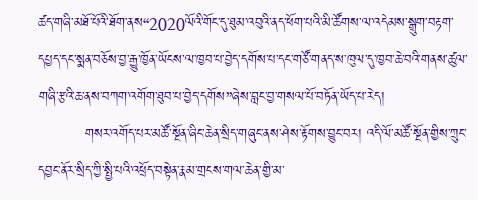ཚད་གཞི་མཐོ་པོའི་ཐོག་ནས“2020ལོའི་གོང་དུ་ཐུམ་འབུའི་ནད་ཕོག་པའི་མི་ཚོགས་ལ་འདེམས་སྒྲུག་བརྟག་དཔྱད་དང་སྨན་བཅོས་བྱ་རྒྱུ་ཁྱོན་ཡོངས་ལ་ཁྱབ་པ་བྱེད་དགོས་པ་དང་གཙོ་གནད་ས་ཁུལ་དུ་ཁྱབ་ཆེ་བའི་གནས་ཚུལ་གཞི་རྩའི་ཆ་ནས་བཀག་འགོག་ཐུབ་པ་བྱེད་དགོས”ཞེས་བླང་བྱ་གསལ་པོ་བཏོན་ཡོད་པ་རེད།
          གསར་འགོད་པར་མཚོ་སྔོན་ཞིང་ཆེན་སྲིད་གཞུང་ནས་ཤེས་རྟོགས་བྱུང་བར། འདི་ལོ་མཚོ་སྔོན་གྱིས་ཀྲུང་དབྱང་ནོར་སྲིད་ཀྱི་སྤྱི་པའི་འཕྲོད་བསྟེན་རྣམ་གྲངས་གལ་ཆེན་གྱི་མ་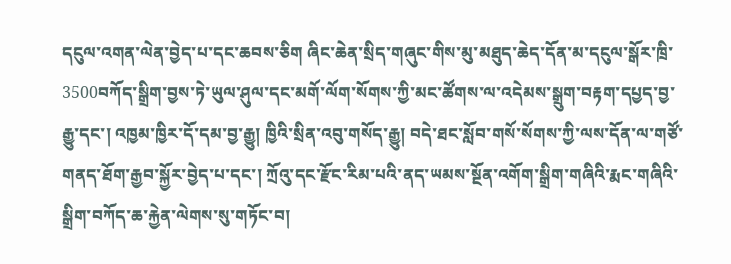དངུལ་འགན་ལེན་བྱེད་པ་དང་ཆབས་ཅིག ཞིང་ཆེན་སྲིད་གཞུང་གིས་མུ་མཐུད་ཆེད་དོན་མ་དངུལ་སྒོར་ཁྲི་3500བཀོད་སྒྲིག་བྱས་ཏེ་ཡུལ་ཤུལ་དང་མགོ་ལོག་སོགས་ཀྱི་མང་ཚོགས་ལ་འདེམས་སྒྲུག་བརྟག་དཔྱད་བྱ་རྒྱུ་དང་། འཁྱམ་ཁྱིར་དོ་དམ་བྱ་རྒྱུ། ཁྱིའི་སྲིན་འབུ་གསོད་རྒྱུ། བདེ་ཐང་སློབ་གསོ་སོགས་ཀྱི་ལས་དོན་ལ་གཙོ་གནད་ཐོག་རྒྱབ་སྐྱོར་བྱེད་པ་དང་། ཀྲོའུ་དང་རྫོང་རིམ་པའི་ནད་ཡམས་སྔོན་འགོག་སྒྲིག་གཞིའི་རྨང་གཞིའི་སྒྲིག་བཀོད་ཆ་རྐྱེན་ལེགས་སུ་གཏོང་བ།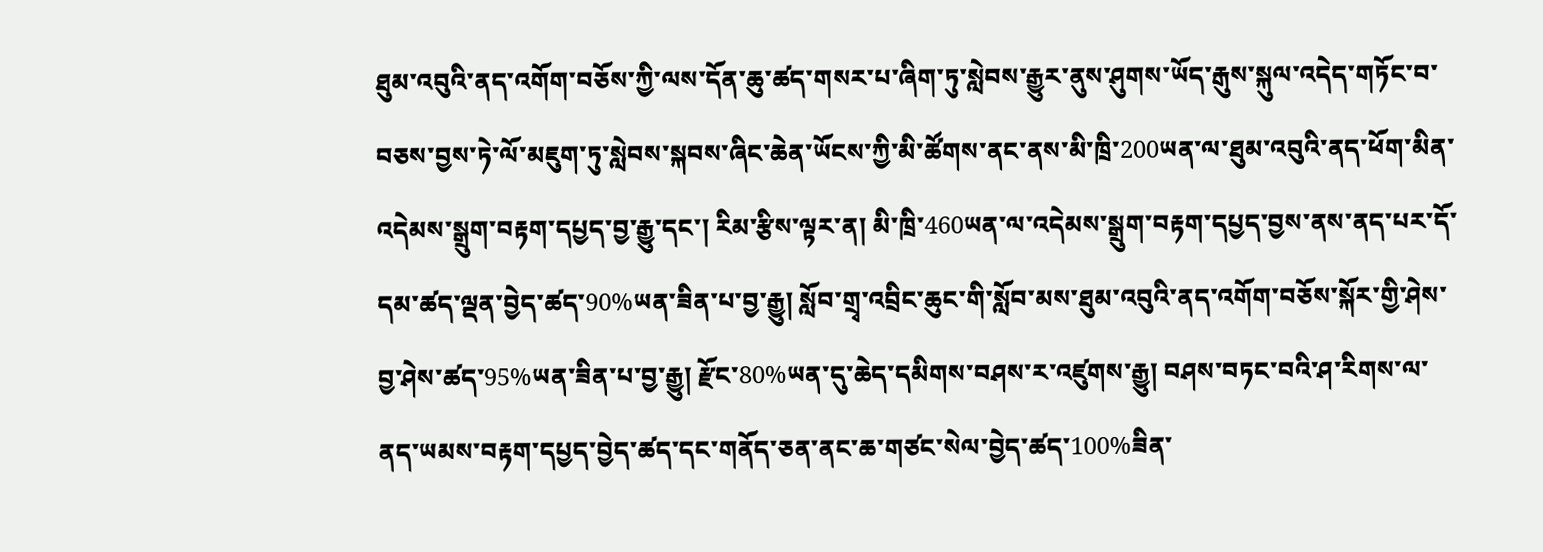ཐུམ་འབུའི་ནད་འགོག་བཅོས་ཀྱི་ལས་དོན་ཆུ་ཚད་གསར་པ་ཞིག་ཏུ་སླེབས་རྒྱུར་ནུས་ཤུགས་ཡོད་རྒུས་སྐུལ་འདེད་གཏོང་བ་བཅས་བྱས་ཏེ་ལོ་མཇུག་ཏུ་སླེབས་སྐབས་ཞིང་ཆེན་ཡོངས་ཀྱི་མི་ཚོགས་ནང་ནས་མི་ཁྲི་200ཡན་ལ་ཐུམ་འབུའི་ནད་ཕོག་མིན་འདེམས་སྒྲུག་བརྟག་དཔྱད་བྱ་རྒྱུ་དང་། རིམ་རྩིས་ལྟར་ན། མི་ཁྲི་460ཡན་ལ་འདེམས་སྒྲུག་བརྟག་དཔྱད་བྱས་ནས་ནད་པར་དོ་དམ་ཚད་ལྡན་བྱེད་ཚད་90%ཡན་ཟིན་པ་བྱ་རྒྱུ། སློབ་གྲྭ་འབྲིང་ཆུང་གི་སློབ་མས་ཐུམ་འབུའི་ནད་འགོག་བཅོས་སྐོར་གྱི་ཤེས་བྱ་ཤེས་ཚད་95%ཡན་ཟིན་པ་བྱ་རྒྱུ། རྫོང་80%ཡན་དུ་ཆེད་དམིགས་བཤས་ར་འཛུགས་རྒྱུ། བཤས་བཏང་བའི་ཤ་རིགས་ལ་ནད་ཡམས་བརྟག་དཔྱད་བྱེད་ཚད་དང་གནོད་ཅན་ནང་ཆ་གཙང་སེལ་བྱེད་ཚད་100%ཟིན་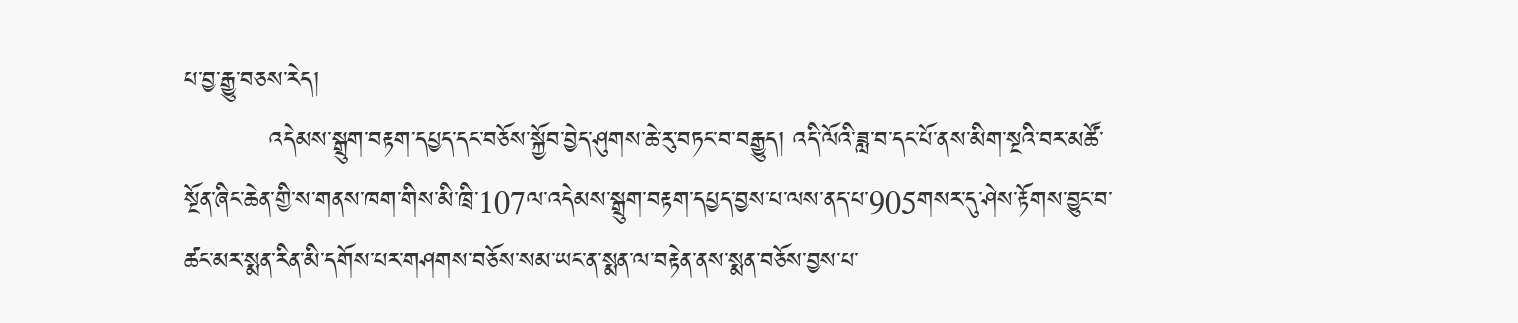པ་བྱ་རྒྱུ་བཅས་རེད།
          འདེམས་སྒྲུག་བརྟག་དཔྱད་དང་བཅོས་སྐྱོབ་བྱེད་ཤུགས་ཆེ་རུ་བཏང་བ་བརྒྱུད། འདི་ལོའི་ཟླ་བ་དང་པོ་ནས་མིག་སྔའི་བར་མཚོ་སྔོན་ཞིང་ཆེན་གྱི་ས་གནས་ཁག་གིས་མི་ཁྲི་107ལ་འདེམས་སྒྲུག་བརྟག་དཔྱད་བྱས་པ་ལས་ནད་པ་905གསར་དུ་ཤེས་རྟོགས་བྱུང་བ་ཚང་མར་སྨན་རིན་མི་དགོས་པར་གཤགས་བཅོས་སམ་ཡང་ན་སྨན་ལ་བརྟེན་ནས་སྨན་བཅོས་བྱས་པ་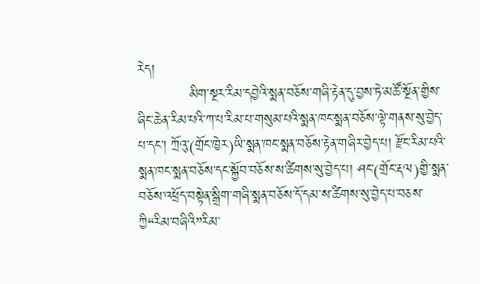རེད།
           མིག་སྔར་རིམ་དབྱེའི་སྨན་བཅོས་གཞི་རྟེན་དུ་བྱས་ཏེ་མཚོ་སྔོན་གྱིས་ཞིང་ཆེན་རིམ་པའི་ཀ་པ་རིམ་པ་གསུམ་པའི་སྨན་ཁང་སྨན་བཅོས་ལྟེ་གནས་སུ་བྱེད་པ་དང་། ཀྲོའུ་(གྲོང་ཁྱེར)ཡི་སྨན་ཁང་སྨན་བཅོས་རྟེན་གཞིར་བྱེད་པ། རྫོང་རིམ་པའི་སྨན་ཁང་སྨན་བཅོས་དང་སྐྱོབ་བཅོས་ས་ཚིགས་སུ་བྱེད་པ། ཤང་(གྲོང་རྡལ)གྱི་སྨན་བཅོས་འཕྲོད་བསྟེན་སྒྲིག་གཞི་སྨན་བཅོས་དོ་དམ་ས་ཚིགས་སུ་བྱེད་པ་བཅས་ཀྱི“རིམ་བཞིའི”རིམ་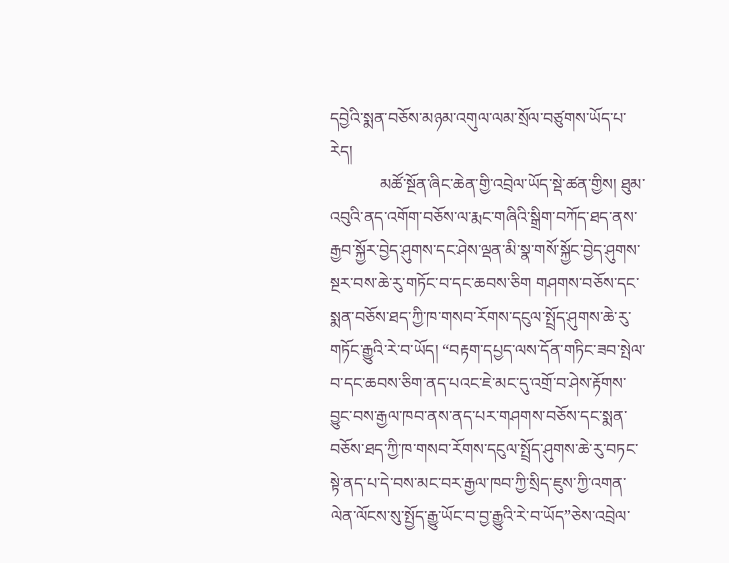དབྱེའི་སྨན་བཅོས་མཉམ་འགུལ་ལམ་སྲོལ་བཙུགས་ཡོད་པ་རེད།
            མཚོ་སྔོན་ཞིང་ཆེན་གྱི་འབྲེལ་ཡོད་སྡེ་ཚན་གྱིས། ཐུམ་འབུའི་ནད་འགོག་བཅོས་ལ་རྨང་གཞིའི་སྒྲིག་བཀོད་ཐད་ནས་རྒྱབ་སྐྱོར་བྱེད་ཤུགས་དང་ཤེས་ལྡན་མི་སྣ་གསོ་སྐྱོང་བྱེད་ཤུགས་སྔར་བས་ཆེ་རུ་གཏོང་བ་དང་ཆབས་ཅིག གཤགས་བཅོས་དང་སྨན་བཅོས་ཐད་ཀྱི་ཁ་གསབ་རོགས་དངུལ་སྤྲོད་ཤུགས་ཆེ་རུ་གཏོང་རྒྱུའི་རེ་བ་ཡོད། “བརྟག་དཔྱད་ལས་དོན་གཏིང་ཟབ་སྤེལ་བ་དང་ཆབས་ཅིག་ནད་པའང་ཇེ་མང་དུ་འགྲོ་བ་ཤེས་རྟོགས་བྱུང་བས་རྒྱལ་ཁབ་ནས་ནད་པར་གཤགས་བཅོས་དང་སྨན་བཅོས་ཐད་ཀྱི་ཁ་གསབ་རོགས་དངུལ་སྤྲོད་ཤུགས་ཆེ་རུ་བཏང་སྟེ་ནད་པ་དེ་བས་མང་བར་རྒྱལ་ཁབ་ཀྱི་སྲིད་ཇུས་ཀྱི་འགན་ལེན་ལོངས་སུ་སྤྱོད་རྒྱུ་ཡོང་བ་བྱ་རྒྱུའི་རེ་བ་ཡོད”ཅེས་འབྲེལ་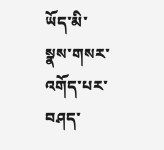ཡོད་མི་སྣས་གསར་འགོད་པར་བཤད་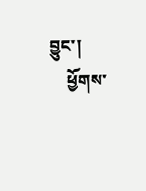བྱུང་།
    ཕྱོགས་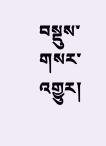བསྡུས་གསར་འགྱུར།